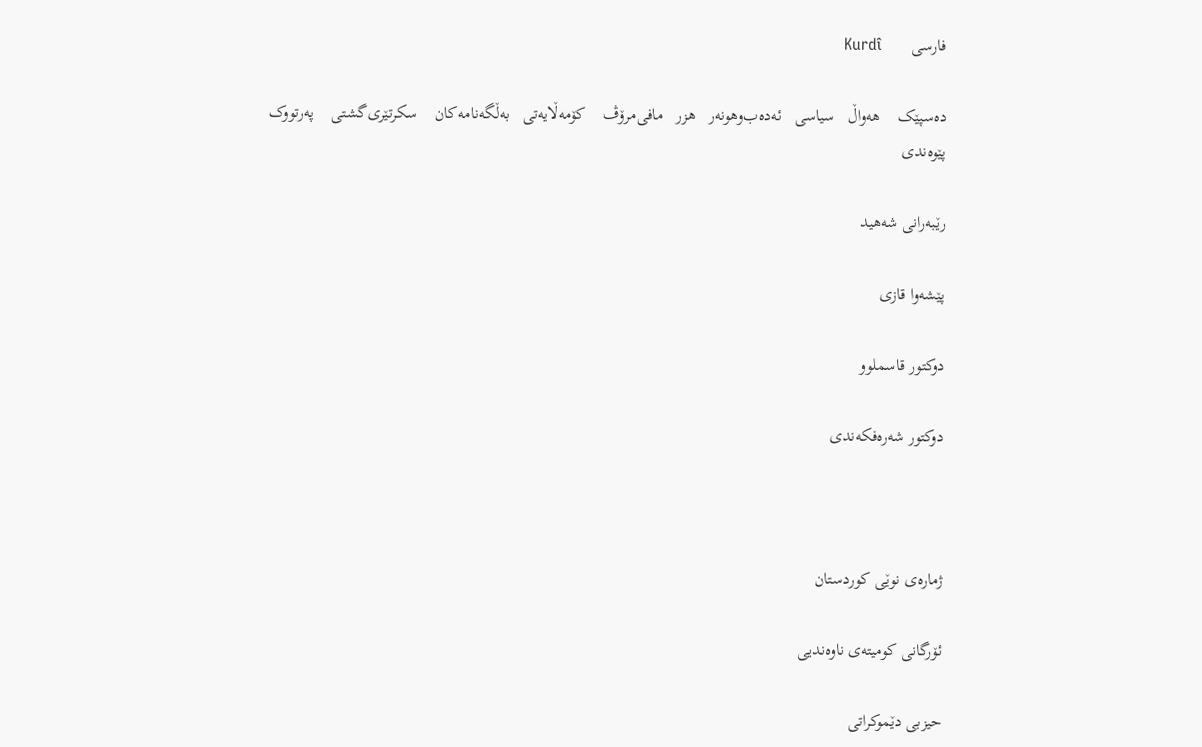فارسی       Kurdî

ده‌سپێک    هه‌واڵ   سیاسی   ئه‌ده‌ب‌وهونه‌ر   هزر   مافی‌مرۆڤ    کۆمه‌ڵایه‌تی   به‌ڵگه‌نامه‌کان    سکرتێری‌گشتی    په‌رتووک    پێوه‌ندی

رێبه‌رانی شه‌هید

پێشه‌وا قازی‌

دوكتور قاسملوو

دوكتور شه‌ره‌فکه‌ندی



ژماره‌ی نوێی كوردستان

ئۆرگانی كومیته‌ی ناوه‌ندیی

حیزبی دێموكراتی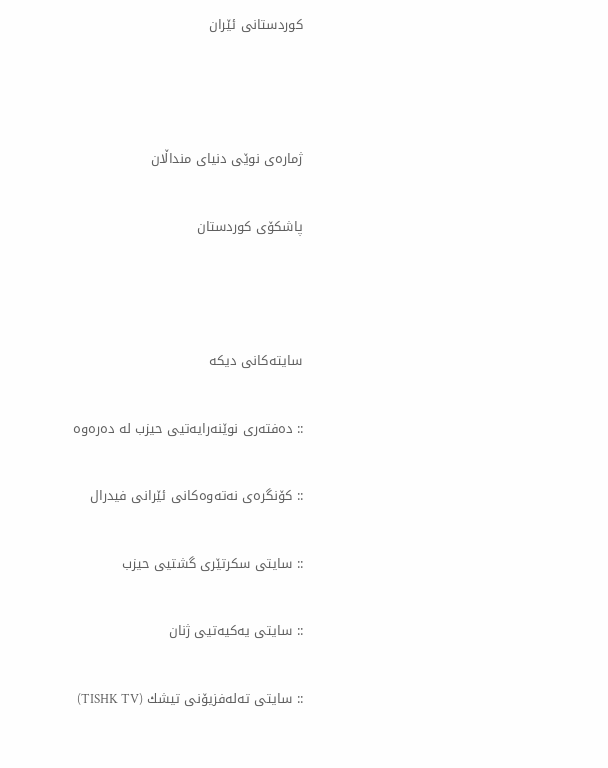كوردستانی ئێران



ژماره‌ی نوێی دنیای منداڵان

پاشكۆی كوردستان



سایته‌کانی دیکه

:: ده‌فته‌ری نوێنه‌رایه‌تیی حیزب له ده‌ره‌وه

:: كۆنگره‌ی‌ نه‌ته‌وه‌كانی‌ ئێرانی‌ فیدرال

:: سایتی سکرتێری گشتیی حیزب

:: سایتی یه‌كیه‌تیی ژنان

:: سایتی ته‌له‌فزیۆنی‌ تیشك (TISHK TV)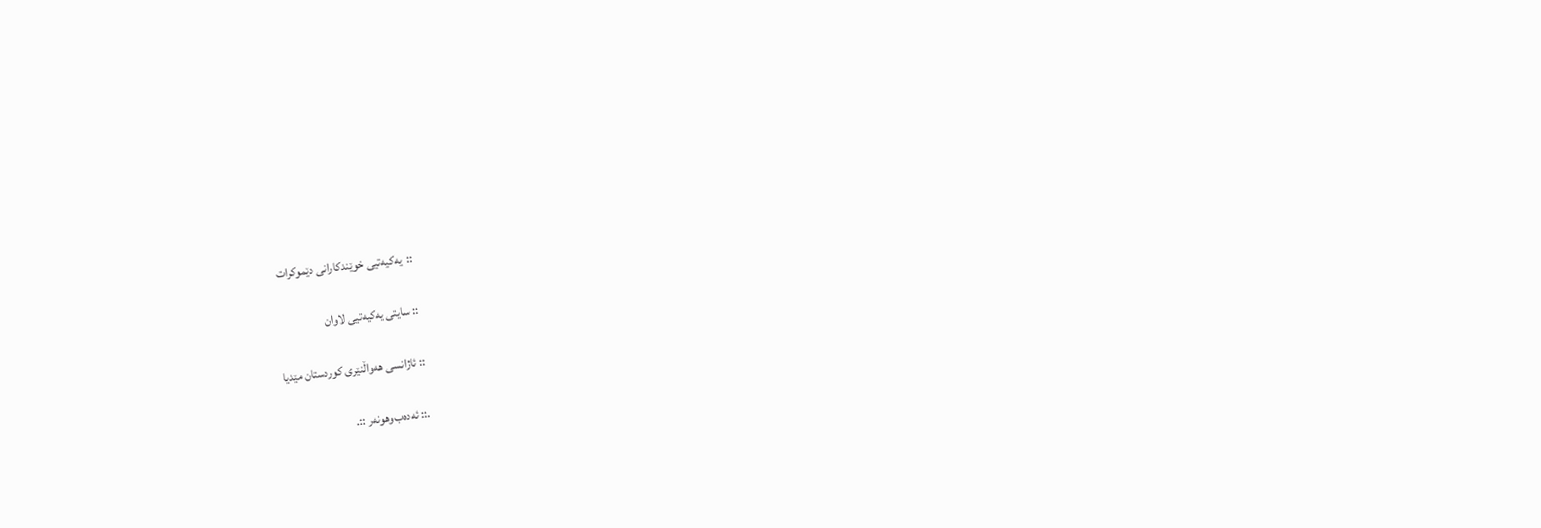::  یه‌كیه‌تیی‌ خوێندكارانی‌ دێموكرات

:: سایتی یه‌کیه‌تیی لاوان

:: ئاژانسی هه‌واڵنێری كوردستان مێدیا

.:: ئه‌ده‌ب‌وهونه‌ر ::.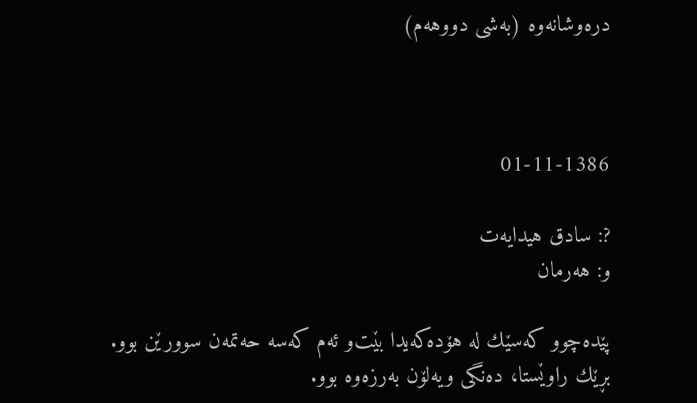دره‌وشانه‌وه‌ (به‌شی‌ دووهه‌م)



01-11-1386

?: سادق هیدایه‌ت
و: هه‌رمان

پێده‌چوو كه‌سێك له‌ هۆده‌كه‌یدا بێت‌و ئه‌م كه‌سه‌ حه‌تمه‌ن سوورێن بوو. بڕێك راوێستا، ده‌نگی‌ ویه‌لۆن به‌رزه‌وه‌ بوو.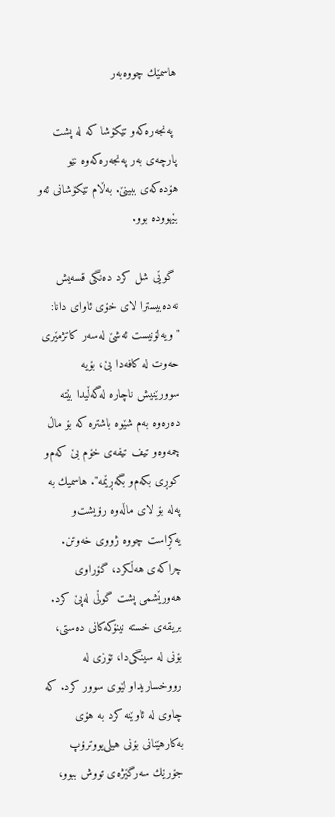هاسمێك چووه‌به‌ر

 په‌نجه‌ره‌كه‌‌و تێكۆشا كه‌ له‌ پشت پارچه‌ی‌ به‌ر په‌نجه‌ره‌كه‌وه‌ نێو هۆده‌كه‌ی‌ ببینێ‌. به‌ڵام تێكۆشانی‌ ئه‌و بێهووده‌ بوو.

 گوێی‌ شل كرد ده‌نگی‌ قسه‌یش نه‌ده‌بیسترا لای‌ خۆی ئاوای‌ دانا: "ویه‌لۆنیست ئه‌شێ‌ له‌سه‌ر كاتژمێری‌ حه‌وت له‌ كافه‌دا بێ‌، بۆیه‌ سوورێنیش ناچاره‌ له‌گه‌ڵیدا بێته‌ ده‌ره‌وه‌ به‌م شێوه‌ باشتره‌ كه‌ بۆ ماڵ چمه‌وه‌‌و تیف تیفه‌ی‌ خۆم بێ‌ كه‌م‌و كوڕی‌ بكه‌م‌و بگه‌ڕێمه‌". هاسمیك به‌ په‌له‌ بۆ لای ماڵه‌وه‌ رۆیشت‌و یه‌كڕاست چووه‌ ژووی‌ خه‌وتن. چراكه‌ی‌ هه‌ڵكرد، گۆراوی‌ هه‌ورێشمی‌ پشت گوڵی‌ له‌پێ‌ كرد. بریقه‌ی‌ خسته‌ نینۆكه‌كانی‌ ده‌ستی‌، بۆنی‌ له‌ سینگی‌دا، تۆزی‌ له‌ رووخساریدا‌و لێوی‌ سوور كرد. كه‌ چاوی‌ له‌ ئاوێنه‌ كرد به‌ هۆی به‌كارهێنانی‌ بۆنی‌ هیلی‌یووترۆپ جۆرێك سه‌رگێژه‌ی‌ تووش ببوو،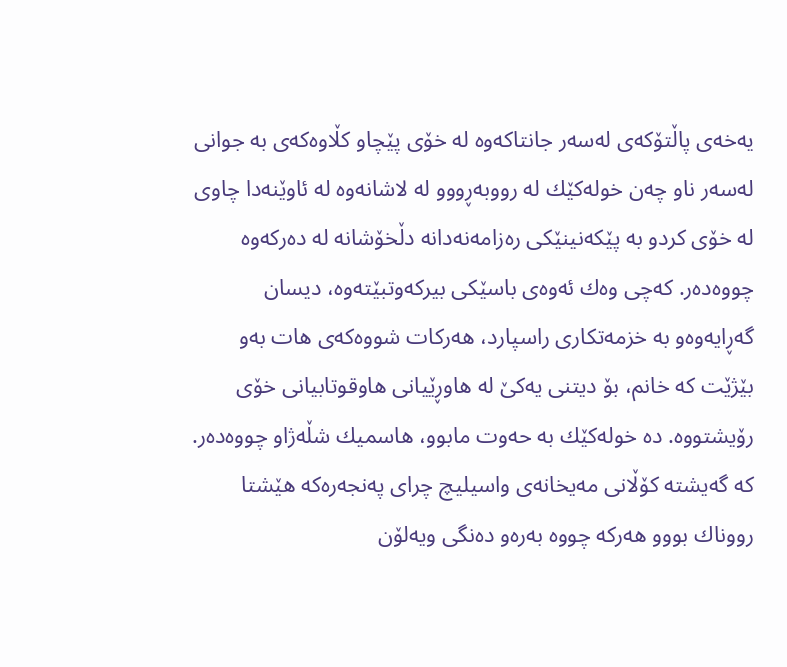یه‌خه‌ی‌ پاڵتۆكه‌ی‌ له‌سه‌ر جانتاكه‌وه‌ له‌ خۆی پێچاو كڵاوه‌كه‌ی‌ به‌ جوانی‌ له‌سه‌ر ناو چه‌ن خوله‌كێك له‌ رووبه‌ڕوو‌و له‌ لاشانه‌وه‌ له‌ ئاوێنه‌دا چاوی‌ له‌ خۆی‌ كرد‌و به‌ پێكه‌نینێكی‌ ره‌زامه‌نه‌دانه‌ دڵخۆشانه‌ له‌ ده‌ركه‌وه‌ چووه‌ده‌ر. كه‌چی‌ وه‌ك ئه‌وه‌ی‌ باسێكی‌ بیركه‌وتبێته‌وه‌، دیسان گه‌ڕایه‌وه‌‌و به‌ خزمه‌تكاری‌ راسپارد، هه‌ركات شووه‌كه‌ی‌ هات به‌و بێژێت كه‌ خانم، بۆ دیتنی‌ یه‌كێ‌ له‌ هاوڕێیانی‌ هاوقوتابیانی‌ خۆی رۆیشتووه‌. ده‌ خوله‌كێك به‌ حه‌وت مابوو، هاسمیك شڵه‌ژاو چووه‌ده‌ر. كه‌ گه‌یشته‌ كۆڵانی‌ مه‌یخانه‌ی‌ واسیلیچ چرای‌ په‌نجه‌ره‌كه‌ هێشتا رووناك بوو‌و هه‌ركه‌ چووه‌ به‌ره‌و ده‌نگی‌ ویه‌لۆن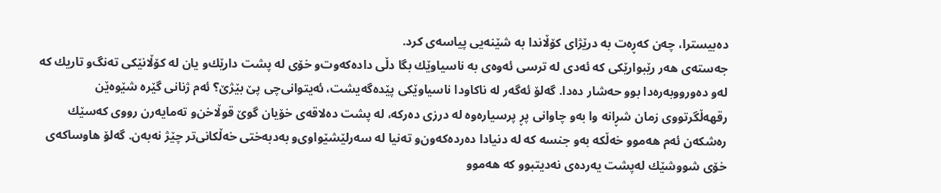ده‌بیسترا، چه‌ن كه‌ڕه‌ت به‌ درێژای‌ كۆڵاندا به‌ شێنه‌یی‌ پیاسه‌ی‌ كرد.
جه‌سته‌ی‌ هه‌ر رێبوارێكی‌ كه‌ ئه‌دی‌ له‌ ترسی ئه‌وه‌ی‌ به‌ ناسیاوێك بگا دڵی‌ داده‌كه‌وت‌و خۆی له‌ پشت دارێك‌و یان له‌ كۆڵانێكی‌ ته‌نگ‌و تاریك كه‌ له‌و ده‌ورووبه‌ره‌دا بوو حه‌شار ده‌دا. گه‌لۆ ئه‌گه‌ر له‌ ناكاودا ناسیاوێكی‌ پێده‌گه‌یشت، ئه‌یتوانی‌چی‌ پێ‌ بێژێ‌؟ ئه‌م ژنانی‌ گێره‌ شێوه‌ێن رقهه‌ڵگرتووی‌ زمان شڕانه‌ وا به‌و چاوانی‌ پڕ پرسیاره‌وه‌ له‌ درزی‌ ده‌ركه‌، له‌ پشت ده‌لاقه‌ی‌ خۆیان گوێ‌ قوڵاخن‌و ته‌مایه‌رن رووی‌ كه‌سێك ره‌شكه‌ن ئه‌م هه‌موو خه‌ڵكه‌ به‌و جنسه‌ كه‌ له‌ دنیادا ده‌رده‌كه‌ون‌و ته‌نیا له‌ سه‌رلێشێواوی‌‌و به‌دبه‌ختی‌ خه‌ڵكانی‌تر چێژ نه‌به‌ن. گه‌لۆ هاوساكه‌ی‌ خۆی شووشێك له‌پشت یه‌رده‌ی‌ نه‌دیتبوو كه‌ هه‌موو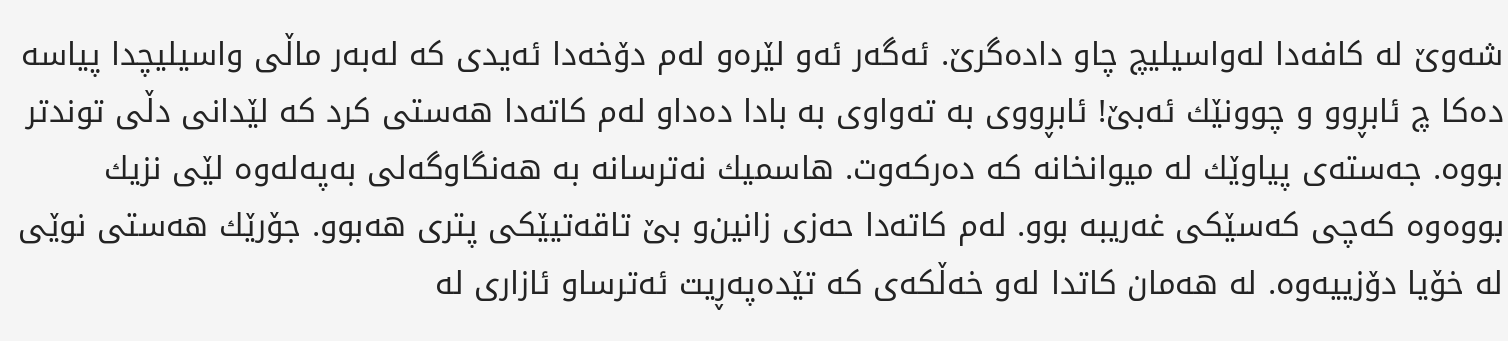شه‌وێ‌ له‌ كافه‌دا له‌واسیلیچ چاو داده‌گرێ‌. ئه‌گه‌ر ئه‌و لێره‌و له‌م دۆخه‌دا ئه‌یدی‌ كه‌ له‌به‌ر ماڵی‌ واسیلیچدا پیاسه‌ ده‌كا چ ئابڕوو و چوونێك ئه‌بێ‌! ئابڕووی‌ به‌ ته‌واوی‌ به‌ بادا ده‌دا‌و له‌م كاته‌دا هه‌ستی‌ كرد كه‌ لێدانی‌ دڵی‌ توندتر بووه‌. جه‌سته‌ی‌ پیاوێك له‌ میوانخانه‌ كه‌ ده‌ركه‌وت. هاسمیك نه‌ترسانه‌ به‌ هه‌نگاوگه‌لی‌ به‌په‌له‌وه‌ لێی‌ نزیك بووه‌وه‌ كه‌چی‌ كه‌سێكی‌ غه‌ریبه‌ بوو. له‌م كاته‌دا حه‌زی‌ زانین‌و بێ‌ تاقه‌تیێكی‌ پتری‌ هه‌بوو. جۆرێك هه‌ستی‌ نوێی‌ له‌ خۆیا دۆزییه‌وه‌. له‌ هه‌مان كاتدا له‌و خه‌ڵكه‌ی‌ كه‌ تێده‌په‌ڕیت ئه‌ترسا‌و ئازاری‌ له‌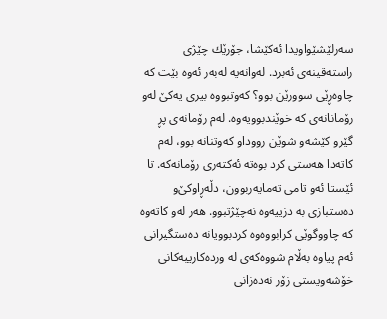سه‌رلێشێواویدا ئه‌كێشا، جۆرێك چێژی‌ راسته‌قینه‌ی‌ ئه‌برد. له‌وانه‌یه‌ له‌به‌ر ئه‌وه‌ بێت كه‌ چاوه‌ڕێی‌ سوورێن بوو؟ كه‌وتبووه‌ بیری‌ یه‌كێ‌ له‌و رۆمانانه‌ی‌ كه‌ خوێندبوویه‌وه‌. له‌م رۆمانه‌ی‌ پڕ گێرو كێشه‌‌و شوێن روودا‌و كه‌وتنانه‌ بوو، له‌م كاته‌دا هه‌ستی‌ كرد بوه‌ته‌ ئه‌كته‌ری‌ رۆمانه‌كه‌. تا ئێستا ئه‌و تامی‌ ته‌مایه‌ربوون، دڵه‌ڕاوكێ‌‌و ده‌ستبازی‌ به‌ دزییه‌وه‌ نه‌چێژتبوو. هه‌ر له‌و كاته‌وه‌ كه‌ چاووگوێی‌ كرابووه‌وه‌ كردبوویانه‌ ده‌ستگیرانی‌ ئه‌م پیاوه‌ به‌ڵام شووه‌كه‌ی‌ له‌ ورده‌كارییه‌كانی‌ خۆشه‌ویستی‌ زۆر نه‌ده‌زانی‌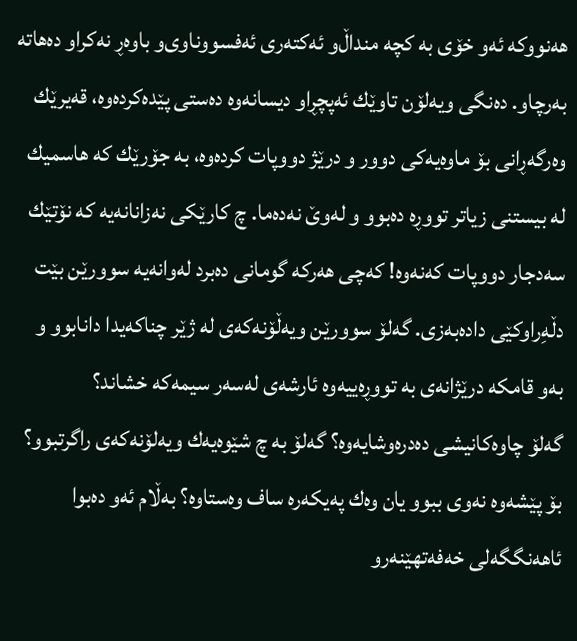هه‌نووكه‌ ئه‌و خۆی به‌ كچه‌ منداڵ‌و ئه‌كته‌ری‌ ئه‌فسووناوی‌‌و باوه‌ڕ نه‌كراو ده‌هاته‌ به‌رچاو. ده‌نگی‌ ویه‌لۆن تاوێك ئه‌پچڕا‌و دیسانه‌وه‌ ده‌ستی‌ پێده‌كرده‌وه‌، قه‌یرێك وه‌رگه‌ڕانی‌ بۆ ماوه‌یه‌كی‌ دوور و درێژ دووپات كرده‌وه‌، به‌ جۆرێك كه‌ هاسمیك له‌ بیستنی‌ زیاتر تووڕه‌ ده‌بوو و له‌وێ‌ نه‌ده‌ما. چ كارێكی‌ نه‌زانانه‌یه‌ كه‌ نۆتێك سه‌دجار دووپات كه‌نه‌وه‌! كه‌چی‌ هه‌ركه‌ گومانی‌ ده‌برد له‌وانه‌یه‌ سوورێن بێت دڵه‌ِراوكێی‌ داده‌به‌زی‌. گه‌لۆ سوورێن ویه‌ڵۆنه‌كه‌ی‌ له‌ ژێر چناكه‌یدا دانابوو و به‌و قامكه‌ درێژانه‌ی‌ به‌ تووڕه‌ییه‌وه‌ ئارشه‌ی‌ له‌سه‌ر سیمه‌كه‌ خشاند؟
گه‌لۆ چاوه‌كانیشی‌ ده‌دره‌وشایه‌وه‌؟ گه‌لۆ به‌ چ شێوه‌یه‌ك ویه‌لۆنه‌كه‌ی‌ راگرتبوو؟ بۆ پێشه‌وه‌ نه‌وی‌ ببوو یان وه‌ك په‌یكه‌ره‌ ساف وه‌ستاوه‌؟ به‌ڵام ئه‌و ده‌بوا ئاهه‌نگگه‌لی‌ خه‌فه‌تهێنه‌ر‌و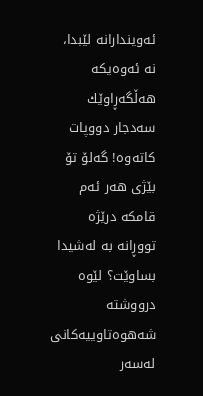ئه‌ویندارانه‌ لێبدا، نه‌ ئه‌وه‌یكه‌ هه‌ڵگه‌ڕاوێك سه‌دجار دووپات كاته‌وه‌! گه‌لۆ تۆ بێژی‌ هه‌ر ئه‌م قامكه‌ درێژه‌ تووڕانه‌ به‌ له‌شیدا بساوێت؟ لێوه‌ درووشته‌ شه‌هوه‌تاوییه‌كانی‌ له‌سه‌ر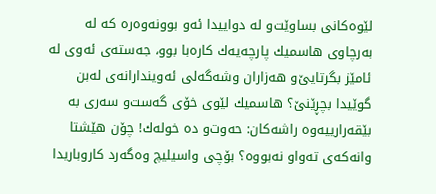لێوه‌كانی‌ بساوێت‌و له‌ دواییدا ئه‌و بوونه‌وه‌ره‌ كه‌ له‌ به‌رچاوی‌ هاسمیك پارچه‌یه‌ك كاره‌با بوو، جه‌سته‌ی‌ ئه‌وی‌ له‌ ئامێز بگرتایێ‌‌و هه‌زاران وشه‌گه‌لی‌ ئه‌ویندارانه‌ی‌ له‌بن گوێیدا بچڕێنێ‌؟ هاسمیك لێوی‌ خۆی گه‌ست‌و سه‌ری‌ به‌ بێقه‌رارییه‌وه‌ راشه‌كان: حه‌وت‌و ده‌ خوله‌ك! چۆن هێشتا وانه‌كه‌ی‌ ته‌واو نه‌بووه‌؟ بۆچی‌ واسیلیچ وه‌گه‌رد كاروباریدا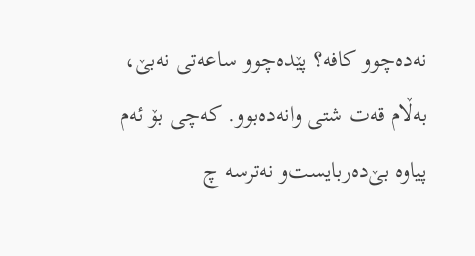نه‌ده‌چوو كافه‌؟ پێده‌چوو ساعه‌تی‌ نه‌بێ‌، به‌ڵام قه‌ت شتی‌ وانه‌ده‌بوو. كه‌چی‌ بۆ ئه‌م پیاوه‌ بێ‌ده‌ربایست‌و نه‌ترسه‌ چ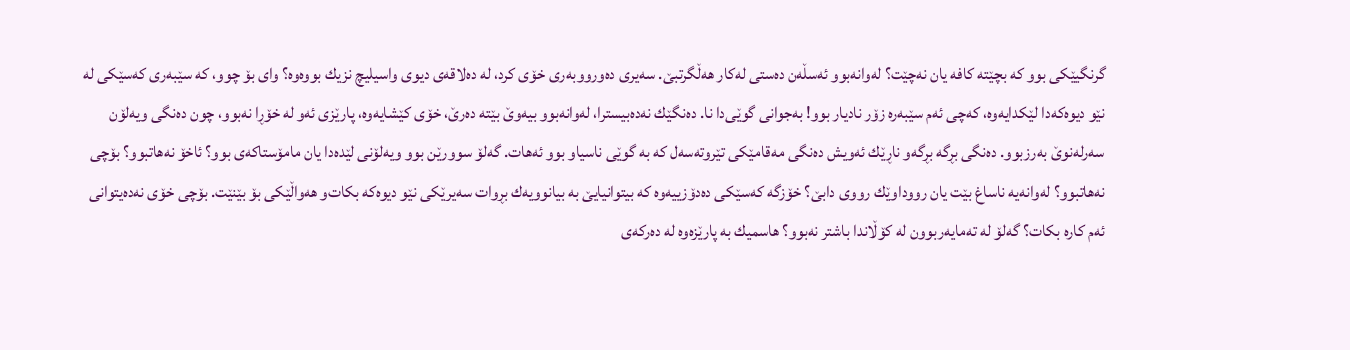گرنگیێكی‌ بوو كه‌ بچێته‌ كافه‌ یان نه‌چێت؟ له‌وانه‌بوو ئه‌سڵه‌ن ده‌ستی‌ له‌كار هه‌ڵگرتبێ‌. سه‌یری‌ ده‌ورووبه‌ری‌ خۆی كرد، له‌ ده‌لاقه‌ی‌ دیوی‌ واسیلیچ نزیك بووه‌وه‌؟ وای‌ بۆ چوو، كه‌ سێبه‌ری‌ كه‌سێكی‌ له‌ نێو دیوه‌كه‌دا لێكدایه‌وه‌، كه‌چی‌ ئه‌م سێبه‌ره‌ زۆر نادیار بوو! به‌جوانی‌ گوێی‌دا نا. ده‌نگێك نه‌ده‌بیسترا، له‌وانه‌بوو بیه‌وێ‌ بێته‌ ده‌رێ‌، خۆی كێشایه‌وه‌، پارێزی‌ ئه‌و له‌ خۆڕا نه‌بوو، چون ده‌نگی‌ ویه‌لۆن سه‌رله‌نوێ‌ به‌رزبوو. ده‌نگی‌ بڕگه‌ بڕگه‌‌و ناڕێك ئه‌ویش ده‌نگی‌ مه‌قامێكی‌ تێروته‌سه‌ل كه‌ به‌ گوێی‌ ناسیاو بوو ئه‌هات. گه‌لۆ سوورێن بوو ویه‌لۆنی‌ لێده‌دا یان مامۆستاكه‌ی‌ بوو؟ ئاخۆ نه‌هاتبوو؟ بۆچی‌ نه‌هاتبوو؟ له‌وانه‌یه‌ ناساغ بێت یان رووداوێك رووی‌ دابێ‌؟ خۆزگه‌ كه‌سێكی‌ ده‌دۆزییه‌وه‌ كه‌ بیتوانیایێ‌ به‌ بیانوویه‌ك بڕوات سه‌یرێكی‌ نێو دیوه‌كه‌ بكات‌و هه‌واڵێكی‌ بۆ بێنێت. بۆچی‌ خۆی نه‌ده‌یتوانی‌ ئه‌م كاره‌ بكات؟ گه‌لۆ له‌ ته‌مایه‌ربوون له‌ كۆڵاندا باشتر نه‌بوو؟ هاسمیك به‌ پارێزه‌وه‌ له‌ ده‌ركه‌ی‌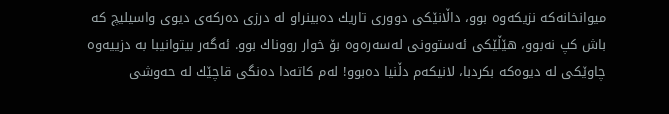میوانخانه‌كه‌ نزیكه‌وه‌ بوو، داڵانێكی‌ دووری‌ تاریك ده‌بینرا‌و له‌ درزی‌ ده‌ركه‌ی‌ دیوی‌ واسیلیچ كه‌ باش كپ نه‌بوو، هێڵێكی‌ ئه‌ستوونی‌ له‌سه‌ره‌وه‌ بۆ خوار رووناك بوو. ئه‌گه‌ر بیتوانیبا به‌ دزییه‌وه‌ چاوێكی‌ له‌ دیوه‌كه‌ بكردبا، لانیكه‌م دڵنیا ده‌بوو! له‌م كاته‌دا ده‌نگی‌ قاچێك له‌ حه‌وشی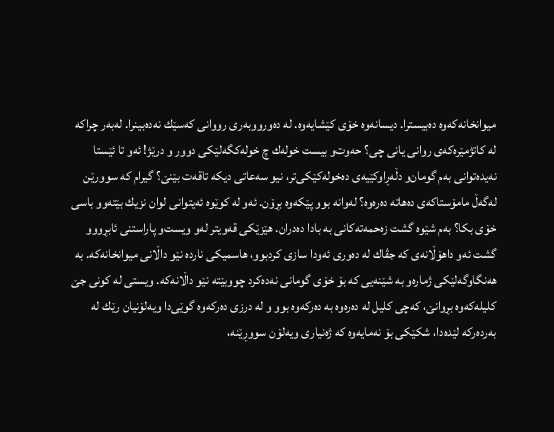میوانخانه‌كه‌وه‌ ده‌بیسترا. دیسانه‌وه‌ خۆی كێشایه‌وه‌. له‌ ده‌ورووبه‌ری رووانی‌ كه‌سێك نه‌ده‌بینرا. له‌به‌ر چراكه‌ له‌ كاتژمێره‌كه‌ی‌ روانی‌ یانی‌ چی‌؟ حه‌وت‌و بیست خوله‌ك چ خوله‌كگه‌لێكی‌ دوور و درێژ! ئه‌و تا ئێستا نه‌یده‌توانی‌ به‌م گومان‌و دڵه‌ڕاوكێیه‌ی‌ ده‌خوله‌كێكی‌تر، نیو سه‌عاتی‌ دیكه‌ تاقه‌ت بێنێ‌؟ گیرام كه‌ سوورێن له‌گه‌ڵ مامۆستاكه‌ی‌ ده‌هاته‌ ده‌ره‌وه‌؟ له‌وانه‌ بوو پێكه‌وه‌ بڕۆن. ئه‌و له‌ كوێوه‌ ئه‌یتوانی‌ لوان نزیك بێته‌و‌و باسی خۆی بكا؟ به‌م شێوه‌ گشت زه‌حمه‌ته‌كانی‌ به‌ بادا ده‌دران. هێزێكی‌ قه‌ویتر له‌و ویست‌و پاراستنی‌ ئابڕوو‌و گشت ئه‌و داهۆڵانه‌ی‌ كه‌ جڤاك له‌ ده‌وری‌ ئه‌ودا سازی‌ كردبوو، هاسمیكی‌ نارده‌ نێو داڵانی‌ میوانخانه‌كه‌. به‌ هه‌نگاوگه‌لێكی‌ ژماره‌‌و به‌ شێنه‌یی‌ كه‌ بۆ خۆی گومانی‌ نه‌ده‌كرد چووبێته‌ نێو داڵانه‌كه‌. ویستی‌ له‌ كونی‌ جێ‌ كلیله‌كه‌وه‌ بڕوانێ‌، كه‌چی‌ كلیل له‌ ده‌ره‌وه‌ به‌ ده‌ركه‌وه‌ بوو و له‌ درزی‌ ده‌ركه‌وه‌ گوێی‌دا ویه‌لۆنیان رێك له‌ به‌رده‌ركه‌ لێده‌دا، شكێكی‌ بۆ نه‌مایه‌وه‌ كه‌ ژه‌نیاری‌ ویه‌لۆن سووڕێنه‌،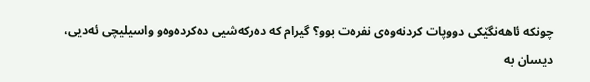چونكه‌ ئاهه‌نگێكی‌ دووپات كردنه‌وه‌ی‌ نفره‌ت بوو؟ گیرام كه‌ ده‌ركه‌شیی‌ ده‌كرده‌وه‌‌و واسیلیچی‌ ئه‌دیی‌، دیسان به‌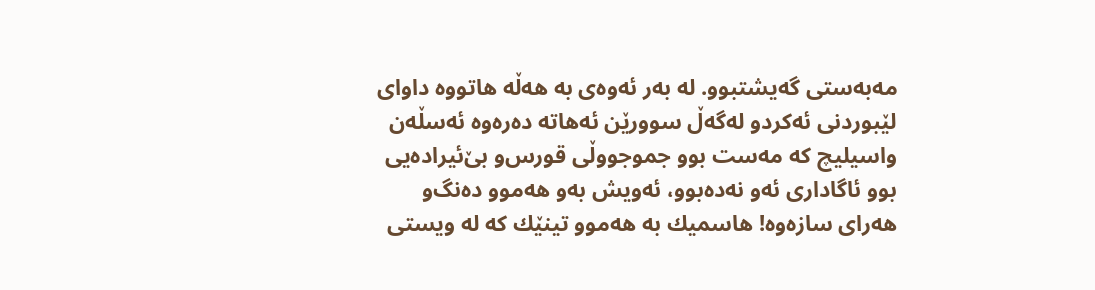مه‌به‌ستی‌ گه‌یشتبوو. له‌ به‌ر ئه‌وه‌ی‌ به‌ هه‌ڵه‌ هاتووه‌ داوای‌ لێبوردنی‌ ئه‌كرد‌و له‌گه‌ڵ‌ سوورێن ئه‌هاته‌ ده‌ره‌وه‌ ئه‌سڵه‌ن واسیلیچ كه‌ مه‌ست بوو جموجووڵی‌ قورس‌و بێ‌ئیراده‌یی‌ بوو ئاگاداری‌ ئه‌و نه‌ده‌بوو، ئه‌ویش به‌و هه‌موو ده‌نگ‌و هه‌رای‌ سازه‌وه‌! هاسمیك به‌ هه‌موو تینێك كه‌ له‌ ویستی‌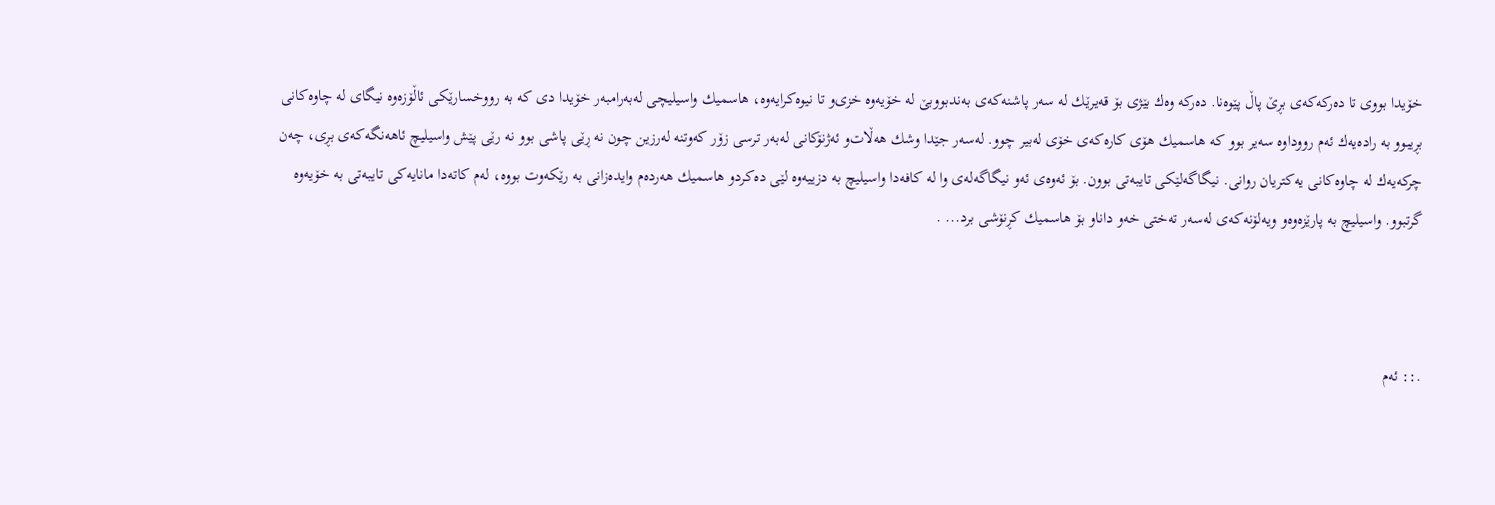خۆیدا بووی‌ تا ده‌ركه‌كه‌ی‌ بڕێ‌ پاڵ پێوه‌نا. ده‌ركه‌ وه‌ك بێژی‌ بۆ قه‌یرێك له‌ سه‌ر پاشنه‌كه‌ی‌ به‌ندبووبێ‌ له‌ خۆیه‌وه‌ خزی‌‌و تا نیوه‌كرایه‌وه‌، هاسمیك واسیلیچی‌ له‌به‌رامبه‌ر خۆیدا دی كه‌ به‌ رووخسارێكی‌ ئاڵۆزه‌وه‌ نیگای‌ له‌ چاوه‌كانی‌ بڕیبوو به‌ راده‌یه‌ك ئه‌م رووداوه‌ سه‌یر بوو كه‌ هاسمیك هۆی كاره‌كه‌ی‌ خۆی له‌بیر چوو. له‌سه‌ر جێدا وشك هه‌ڵات‌و ئه‌ژنۆكانی‌ له‌به‌ر ترسی زۆر كه‌وتنه‌ له‌رزین چون نه‌ ڕێی‌ پاشی‌ بوو نه‌ رێی‌ پێش واسیلیچ ئاهه‌نگه‌كه‌ی‌ بڕی‌، چه‌ن چركه‌یه‌ك له‌ چاوه‌كانی‌ یه‌كتریان روانی‌. نیگاگه‌لێكی‌ تایبه‌تی‌ بوون. بۆ ئه‌وه‌ی‌ ئه‌و نیگاگه‌له‌ی‌ وا له‌ كافه‌دا واسیلیچ به‌ دزییه‌وه‌ لێی‌ ده‌كرد‌و هاسمیك هه‌رده‌م وایده‌زانی‌ به‌ رێكه‌وت بووه‌، له‌م كاته‌دا مانایه‌كی‌ تایبه‌تی‌ به‌ خۆیه‌وه‌ گرتبوو. واسیلیچ به‌ پارێزه‌وه‌‌و ویه‌لۆنه‌كه‌ی‌ له‌سه‌ر ته‌ختی‌ خه‌و دانا‌و بۆ هاسمیك كڕنۆشی‌ برد... .



.:: ئه‌م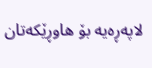لاپه‌ڕه‌یه بۆ هاوڕێکه‌تان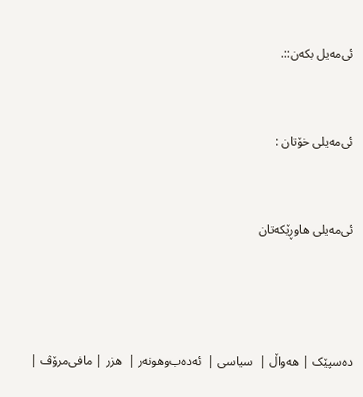ئی‌مه‌یل بکه‌ن::.



ئی‌مه‌یلی خۆتان :



ئی‌مه‌یلی هاوڕێکه‌تان





ده‌سپێک | هه‌واڵ |  سیاسی |  ئه‌ده‌ب‌وهونه‌ر |  هزر | مافی‌مرۆڤ |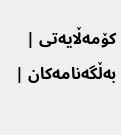کۆمه‌ڵایه‌تی |  به‌ڵگه‌نامه‌کان |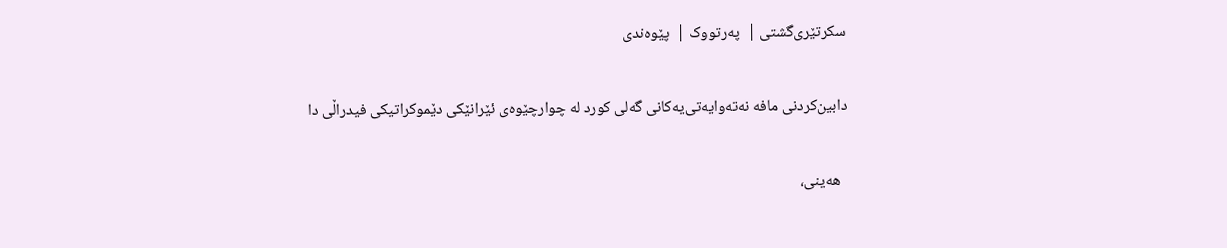سکرتێری‌گشتی |  په‌رتووک |  پێوه‌ندی

دابین‌كردنی‌ مافه‌ نه‌ته‌وایه‌تی‌یه‌کانی گه‌لی‌ كورد له‌ چوارچێوه‌ی ئێرانێکی دێموكراتیكی‌ فیدراڵی‌ دا

  هه‌ینی،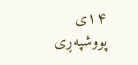۱۴‌ی پوو‌شپه‌ڕی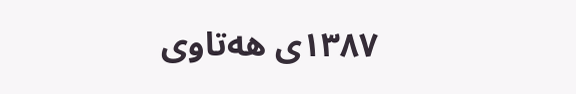۱۳۸۷ی هه‌تاوی